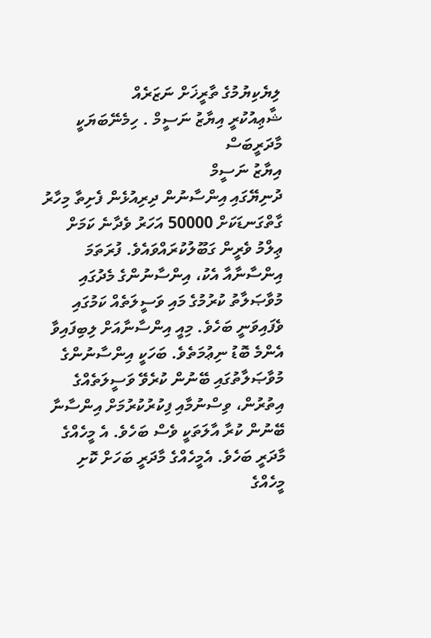ލިޔެކިޔުމުގެ ތާރީޚަށް ނަޒަރެއް
ޝާޢިއުކުރީ އިޔާޒު ނަސީމް . ހިމެނޭބަޔަކީ މާދަރީބަސް
އިޔާޒު ނަސީމް
ދުނިޔޭގައި އިންސާނުން ދިރިއުޅެން ފެށިތާ މިހާރު ގާތްގަނޑަކަށް 50000 އަހަރު ވެދާނެ ކަމަށް ޢިލްމު ވެރީން ގަބޫލުކުރައްވައެވެ. ފުރަތަމަ އިންސާނާއާ އެކު، އިންސާނުންގެ މެދުގައި މުވާޞަލާތު ކުރުމުގެ މައި ވަސީލަތެއް ކަމުގައި ވެފައިވަނީ ބަހެވެ. މިއީ އިންސާނާއަށް ލިބިފައިވާ އެންމެ ބޮޑު ނިޢުމަތެވެ. ބަހަކީ އިންސާނުންގެ މުވާޞަލާތުގައި ބޭނުން ކުރެވޭ ވަސީލަތެއްގެ އިތުރުން، ވިސްނުމާއި ފިކުރުކުރުމަށް އިންސާނާ ބޭނުން ކުރާ އާލަތަކީ ވެސް ބަހެވެ. އެ މީހެއްގެ މާދަރީ ބަހެވެ. އެމީހެއްގެ މާދަރީ ބަހަށް ކޮށި މީހެއްގެ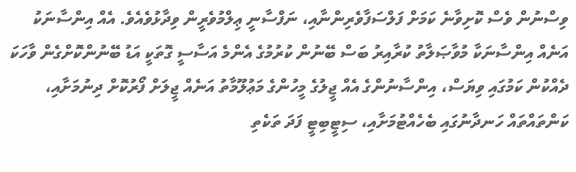ވިސްނުން ވެސް ކޮށިވާނެ ކަމަށް ފަލްސަފާވެރިންނާއި، ނަފްސާނީ ޢިލްމުވެރީން ވިދާޅުވެއެވެ. އެއް އިންސާނަކު އަނެއް އިންސާނަކާ މުވާޞަލާތު ކުރާއިރު ބަސް ބޭނުން ކުރުމުގެ އެންމެ އަސާސީ ގޮތަކީ އަޑު ބޭނުންކޮށްގެން ވާހަކަ ދެއްކުން ކަމުގައި ވިޔަސް، އިންސާނުންގެ އެއް ޖީލުގެ މީހުންގެ މަޢުލޫމާތު އަނެއް ޖީލަށް ފޯރުކޮށް ދިނުމަށާއި، ކަންތައްތައް ހަނދާނުގައި ބެހެއްޓުމަށާއި، ސިޓީބިޓީ ފަދަ ތަކެތި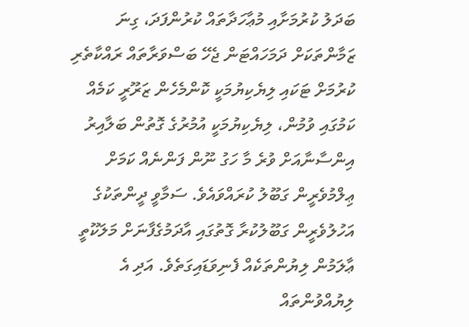ބަދަލު ކުރުމަށާއި މުޢާހަދާތައް ކުރުންފަދަ، ގިނަ ޒަމާންތަކަށް ދަމަހައްޓަން ޖެހޭ ބަސްވަރާތައް ރައްކާތެރި ކުރުމަށް ޓަކައި ލިޔެކިޔުމަކީ ކޮންމެހެން ޒަރޫރީ ކަމެއް ކަމުގައި ވުމުން، ލިޔެކިޔުމަކީ އުމުރުގެ ގޮތުން ބަލާއިރު އިންސާނާއަށް ވުރެ މާ ހަގު ނޫން ފަންނެއް ކަމަށް ޢިލްމުވެރީން ގަބޫލު ކުރައްވައެވެ. ސަމާވީ ދީންތަކުގެ އަހުލުވެރީން ގަބޫލުކުރާ ގޮތުގައި އާދަމުގެފާނަށް މަލަކޫތީ ޢާލަމުން ލިޔުންތަކެއް ފެނިވަޑައިގަތެވެ. އަދި އެ ލިޔުއްވުންތައް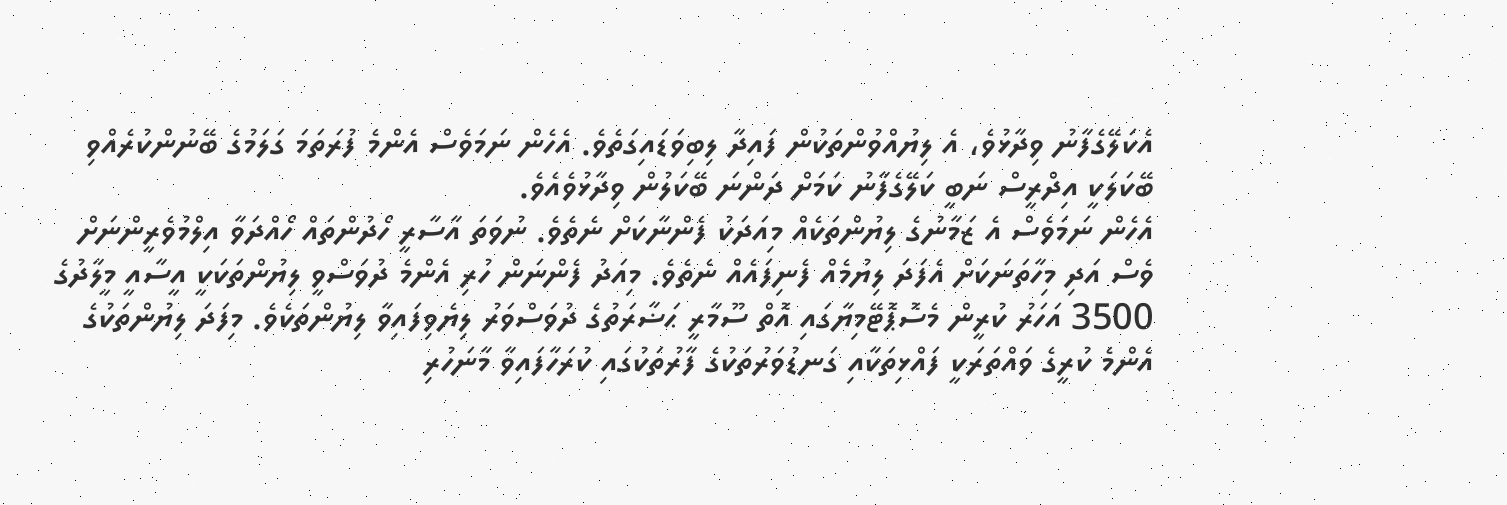އެކަލޭގެފާނު ވިދާޅުވެ، އެ ލިޔުއްވުންތަކުން ފައިދާ ލިބިވަޑައިގަތެވެ. އެހެން ނަމަވެސް އެންމެ ފުރަތަމަ ގަލަމުގެ ބޭނުންކުރެއްވި ބޭކަލަކީ އިދްރީސް ނަބީ ކަލޭގެފާނު ކަމަށް ދަންނަ ބޭކަލުން ވިދާޅުވެއެވެ.
އެހެން ނަމަވެސް އެ ޒަމާނުގެ ލިޔުންތަކެއް މިއަދަކު ފެންނާކަށް ނެތެވެ. ނުވަތަ އާސާރީ ހޯދުންތައް ހޯއްދަވާ އިލްމުވެރީންނަށް ވެސް އަދި މިހާތަނަކަށް އެފަދަ ލިޔުމެއް ފެނިފައެއް ނެތެވެ. މިއަދު ފެންނަން ހުރި އެންމެ ދުވަސްވީ ލިޔުންތަކަކީ އީސާއީ މީލާދުގެ 3500 އަހަރު ކުރީން މެސޮޕޮޓޭމިޔާގައި އޮތް ސޫމާރީ ޙަޟާރަތުގެ ދުވަސްވަރު ލިޔެވިފައިވާ ލިޔުންތަކެވެ. މިފަދަ ލިޔުންތަކުގެ އެންމެ ކުރީގެ ވައްތަރަކީ ފައްޅިތަކާއި ގަނޑުވަރުތަކުގެ ފާރުތަކުގައި ކުރަހާފައިވާ މާނަހުރި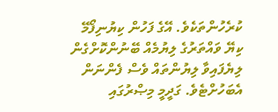ކުރެހުންތަކެވެ. އޭގެ ފަހުން ކިޔުނިފޯމޭ ކިޔޭ ވައްތަރުގެ ލިޔުމެއް ބޭނުންކޮށްގެން ލިޔެފައިވާ ލިޔުންތައް ވެސް ފެންނަން އެބަހުށްޓެވެ. ގަދީމީ މިޞްރުގައި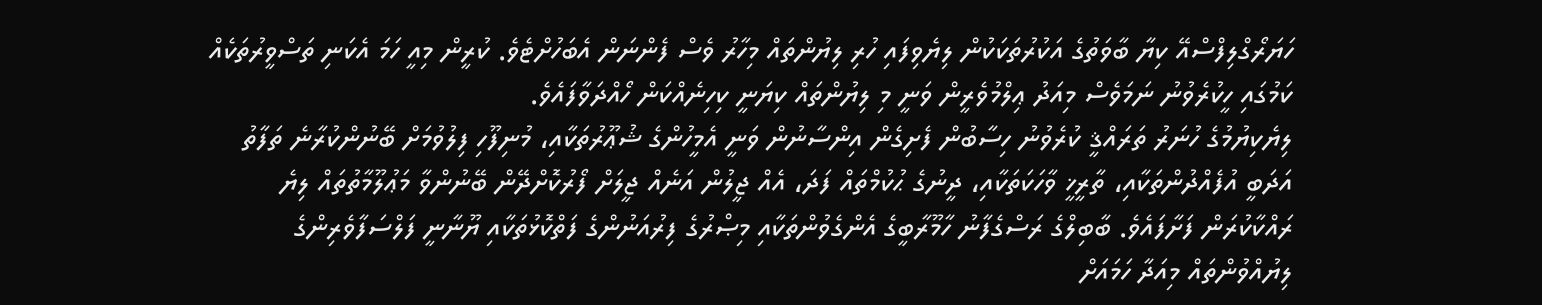ހަޔަރޯގްލިފްސްއޭ ކިޔާ ބާވަތުގެ އަކުރުތަކަކުން ލިޔެވިފައި ހުރި ލިޔުންތައް މިހާރު ވެސް ފެންނަން އެބަހުށްޓެވެ. ކުރީން މިއީ ހަމަ އެކަނި ތަސްވީރުތަކެއް ކަމުގައި ހީކުރެވުނު ނަމަވެސް މިއަދު ޢިލްމުވެރީން ވަނީ މި ލިޔުންތައް ކިޔަނީ ކިހިނެއްކަން ހޯއްދަވާފައެވެ.
ލިޔެކިޔުމުގެ ހުނަރު ތަރައްޤީ ކުރެވުނު ހިސާބުން ފެށިގެން އިންސާނުން ވަނީ އެމީހުންގެ ޝުޢޫރުތަކާއި، މުނިފޫހި ފިލުވުމަށް ބޭނުންކުރާނެ ތަފާތު އަދަބީ އުފެއްދުންތަކާއި، ތާރީޚީ ވާހަކަތަކާއި، ދީނުގެ ޙުކުމްތައް ފަދަ، އެއް ޖީލުން އަނެއް ޖީލަށް ފޯރުކޮށްދޭން ބޭނުންވާ މަޢުލޫމާތުތައް ލިޔެ ރައްކާކުރަން ފަށާފައެވެ. ބާބިލްގެ ރަސްގެފާނު ހާމޫރާބީގެ އެންގެވުންތަކާއި މިޞްރުގެ ފިރުއަނުންގެ ފަތްކޮޅުތަކާއި ޔޫނާނީ ފަލްސަފާވެރިންގެ ލިޔުއްވުންތައް މިއަދާ ހަމައަށް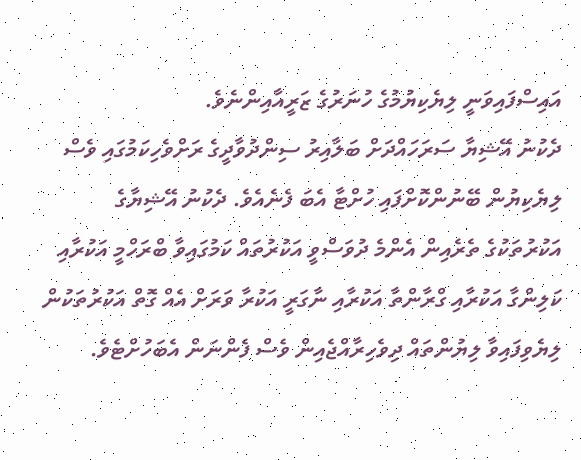އައިސްފައިވަނީ ލިޔެކިޔުމުގެ ހުނަރުގެ ޒަރީއާއިންނެވެ.
ދެކުނު އޭޝިޔާ ސަރަހައްދަށް ބަލާއިރު ސިންދުވާދީގެ ރަށްވެހިކަމުގައި ވެސް ލިޔެކިޔުން ބޭނުންކޮށްފައި ހުށްޓާ އެބަ ފެނެއެވެ. ދެކުނު އޭޝިޔާގެ އަކުރުތަކުގެ ތެރެއިން އެންމެ ދުވަސްވީ އަކުރުތައް ކަމުގައިވާ ބްރަހްމީ އަކުރާއި ކަލިންގާ އަކުރާއި ގްރާންތާ އަކުރާއި ނާގަރީ އަކުރާ ވަރަށް އެއް ގޮތް އަކުރުތަކުން ލިޔެވިފައިވާ ލިޔުންތައް ދިވެހިރާއްޖެއިން ވެސް ފެންނަން އެބަހުށްޓެވެ.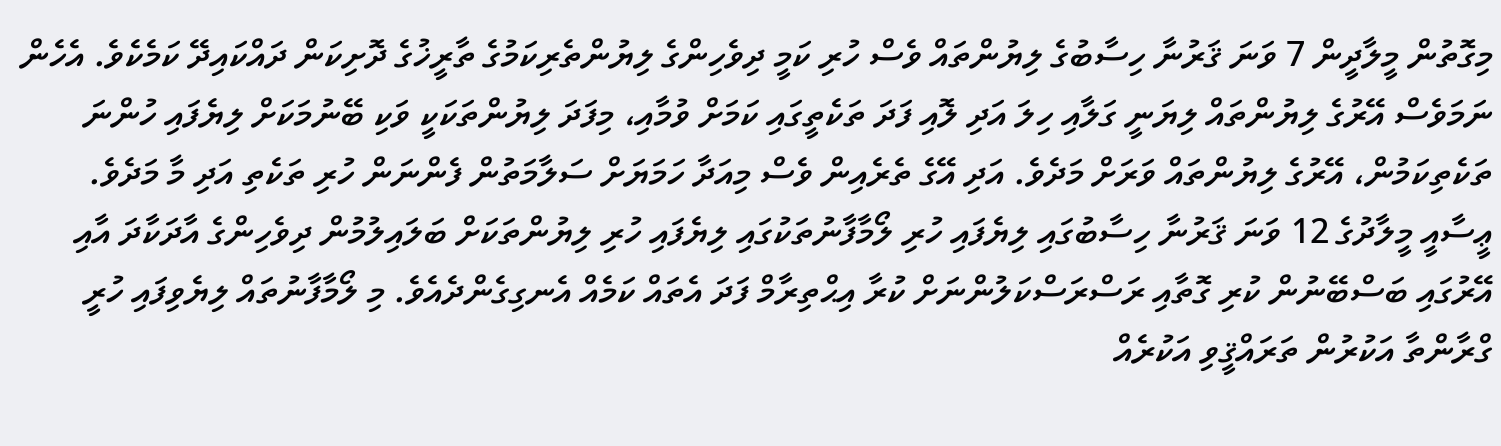މިގޮތުން މީލާދީން 7 ވަނަ ޤަރުނާ ހިސާބުގެ ލިޔުންތައް ވެސް ހުރި ކަމީ ދިވެހިންގެ ލިޔުންތެރިކަމުގެ ތާރީޚުގެ ދޮށިކަން ދައްކައިދޭ ކަމެކެވެ. އެހެން ނަމަވެސް އޭރުގެ ލިޔުންތައް ލިޔަނީ ގަލާއި ހިލަ އަދި ލޮއި ފަދަ ތަކެތީގައި ކަމަށް ވުމާއި، މިފަދަ ލިޔުންތަކަކީ ވަކި ބޭނުމަކަށް ލިޔެފައި ހުންނަ ތަކެތިކަމުން، އޭރުގެ ލިޔުންތައް ވަރަށް މަދެވެ. އަދި އޭގެ ތެރެއިން ވެސް މިއަދާ ހަމަޔަށް ސަލާމަތުން ފެންނަން ހުރި ތަކެތި އަދި މާ މަދެވެ.
ޢީސާއީ މީލާދުގެ 12 ވަނަ ޤަރުނާ ހިސާބުގައި ލިޔެފައި ހުރި ލޯމާފާނުތަކުގައި ލިޔެފައި ހުރި ލިޔުންތަކަށް ބަލައިލުމުން ދިވެހިންގެ އާދަކާދަ އާއި އޭރުގައި ބަސްބޭނުން ކުރި ގޮތާއި ރަސްރަސްކަލުންނަށް ކުރާ އިޙްތިރާމް ފަދަ އެތައް ކަމެއް އެނގިގެންދެއެވެ. މި ލޯމާފާނުތައް ލިޔެވިފައި ހުރީ ގްރާންތާ އަކުރުން ތަރައްޤީވި އަކުރެއް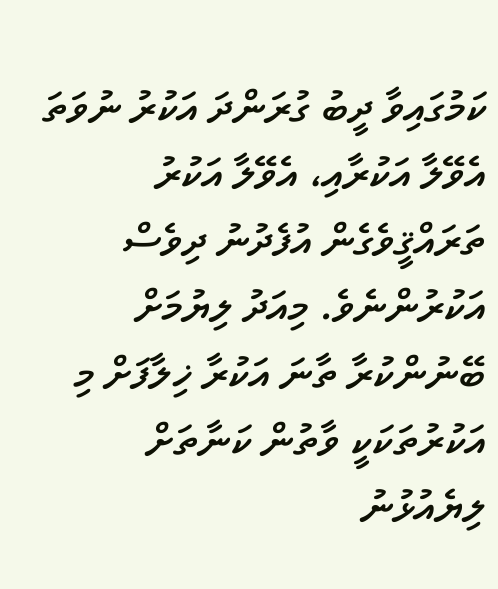ކަމުގައިވާ ދީބު ގުރަންދަ އަކުރު ނުވަތަ އެވޭލާ އަކުރާއި، އެވޭލާ އަކުރު ތަރައްޤީވެގެން އުފެދުނު ދިވެސް އަކުރުންނެވެ. މިއަދު ލިޔުމަށް ބޭނުންކުރާ ތާނަ އަކުރާ ޚިލާފަށް މި އަކުރުތަކަކީ ވާތުން ކަނާތަށް ލިޔެއުޅުނު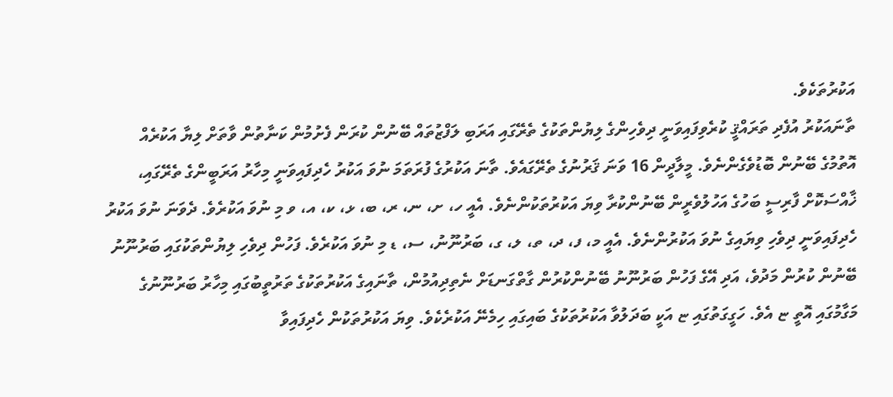އަކުރުތަކެވެ.
ތާނައަކުރު އުފެދި ތަރައްޤީ ކުރެވިފައިވަނީ ދިވެހިންގެ ލިޔުންތަކުގެ ތެރޭގައި އަރަބި ލަފްޒުތައް ބޭނުން ކުރަން ފެށުމުން ކަނާތުން ވާތަށް ލިޔާ އަކުރެއް އޮތުމުގެ ބޭނުން ބޮޑުވެގެންނެވެ. މީލާދީން 16 ވަނަ ޤަރުނުގެ ތެރޭގައެވެ. ތާނަ އަކުރުގެ ފުރަތަމަ ނުވަ އަކުރު ހެދިފައިވަނީ މިހާރު އަރަބީންގެ ތެރޭގައި، ޚާއްސަކޮށް ފާރިސީ ބަހުގެ އަހުލުވެރީން ބޭނުންކުރާ ވިޔަ އަކުރުތަކުންނެވެ. އެއީ ހ، ށ، ނ، ރ، ބ، ޅ، ކ، އ، ވ މި ނުވަ އަކުރެވެ. ދެވަނަ ނުވަ އަކުރު ހެދިފައިވަނީ ދިވެހި ވިޔައިގެ ނުވަ އަކުރުންނެވެ. އެއީ މ، ފ، ދ، ތ، ލ، ގ، ބަރުނޫނު، ސ، ޑ މި ނުވަ އަކުރެވެ. ފަހުން ދިވެހި ލިޔުންތަކުގައި ބަރުނޫނު ބޭނުން ކުރުން މަދުވެ، އަދި އޭގެ ފަހުން ބަރުނޫނު ބޭނުންކުރުން ގާތްގަނޑަށް ނެތިދިއުމުން، ތާނައިގެ އަކުރުތަކުގެ ތަރުތީބުގައި މިހާރު ބަރުނޫނުގެ މަގާމުގައި އޮތީ ޏ އެވެ. ހަގީގަތުގައި ޏ އަކީ ބަދަލުވާ އަކުރުތަކުގެ ބައިގައި ހިމެނޭ އަކުރެކެވެ. ވިޔަ އަކުރުތަކުން ހެދިފައިވާ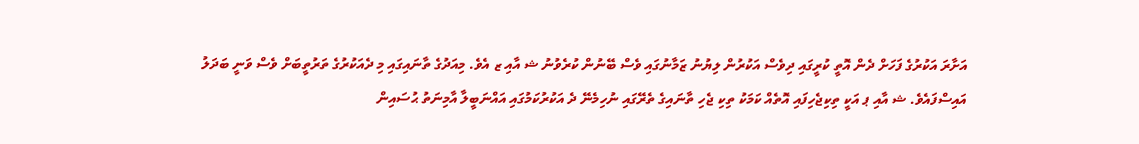އަށާރަ އަކުރުގެ ފަހަށް ދެން އޮތީ ކުރީގައި ދިވެސް އަކުރުން ލިޔުނު ޒަމާނުގައި ވެސް ބޭނުން ކުރެވުނު ޝ އާއި ޒ އެވެ. މިއަދުގެ ތާނައިގައި މި ދެއަކުރުގެ ތަރުތީބަށް ވެސް ވަނީ ބަދަލު އައިސްފައެވެ. ޝ އާއި ޕ އަކީ ތިކިޖެހިފައި އޮތެއް ކަމަކު ތިކި ޖެހި ތާނައިގެ ތެރޭގައި ނުހިމެނޭ ދެ އަކުރުކަމުގައި އައްނަބީލާ އާމިނަތު ޙުސައިން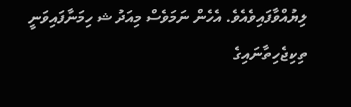ލިޔުއްވާފައިވެއެވެ. އެހެން ނަމަވެސް މިއަދު ޝ ހިމަނާފައިވަނީ ތިކިޖެހިތާނައިގެ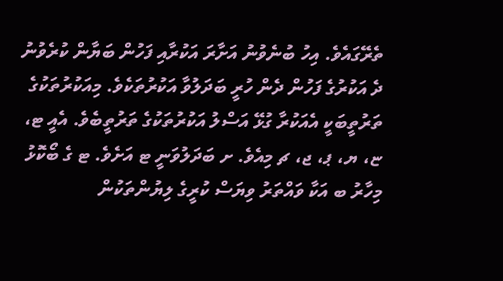ތެރޭގައެވެ. އިހު ބުނެވުނު އަށާރަ އަކުރާއި ފަހުން ބަޔާން ކުރެވުނު ދެ އަކުރުގެ ފަހުން ދެން ހުރީ ބަދަލުވާ އަކުރުތަކެވެ. މިއަކުރުތަކުގެ ތަރުތީބަކީ އެއަކުރާ ގުޅޭ އަސްލު އަކުރުތަކުގެ ތަރުތީބެވެ. އެއީ ޓ، ޏ، ޔ، ޕ، ޖ، ޗ މިއެވެ. ށ ބަދަލުވަނީ ޓ އަށެވެ. ޓ ގެ ބޯކޮޅު މިހާރު ބ އަކާ ވައްތަރު ވިޔަސް ކުރީގެ ލިޔުންތަކުން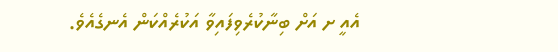އެއީ ށ އަށް ބިނާކުރެވިފައިވާ އަކުރެއްކަން އެނގެއެވެ.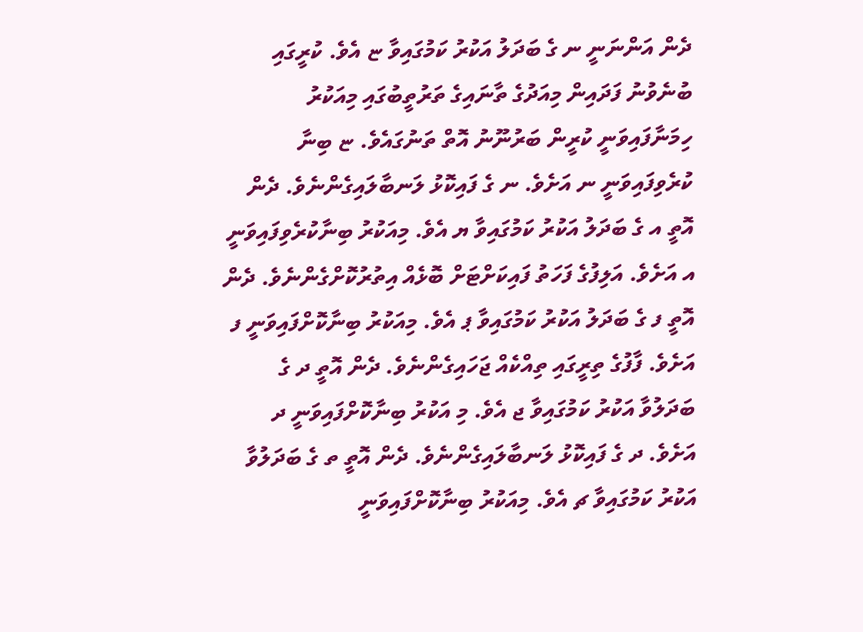ދެން އަންނަނީ ނ ގެ ބަދަލު އަކުރު ކަމުގައިވާ ޏ އެވެ. ކުރީގައި ބުނެވުނު ފަދައިން މިއަދުގެ ތާނައިގެ ތަރުތީބުގައި މިއަކުރު ހިމަނާފައިވަނީ ކުރީން ބަރުނޫނު އޮތް ތަނުގައެވެ. ޏ ބިނާ ކުރެވިފައިވަނީ ނ އަށެވެ. ނ ގެ ފައިކޮޅު ލަނބާލައިގެންނެވެ. ދެން އޮތީ އ ގެ ބަދަލު އަކުރު ކަމުގައިވާ ޔ އެވެ. މިއަކުރު ބިނާކުރެވިފައިވަނީ އ އަށެވެ. އަލިފުގެ ފަހަތު ފައިކަށްޓަށް ބޮޅެއް އިތުރުކޮށްގެންނެވެ. ދެން އޮތީ ފ ގެ ބަދަލު އަކުރު ކަމުގައިވާ ޕ އެވެ. މިއަކުރު ބިނާކޮށްފައިވަނީ ފ އަށެވެ. ފާފުގެ ތިރީގައި ތިއްކެއް ޖަހައިގެންނެވެ. ދެން އޮތީ ދ ގެ ބަދަލުވާ އަކުރު ކަމުގައިވާ ޖ އެވެ. މި އަކުރު ބިނާކޮށްފައިވަނީ ދ އަށެވެ. ދ ގެ ފައިކޮޅު ލަނބާލައިގެންނެވެ. ދެން އޮތީ ތ ގެ ބަދަލުވާ އަކުރު ކަމުގައިވާ ޗ އެވެ. މިއަކުރު ބިނާކޮށްފައިވަނީ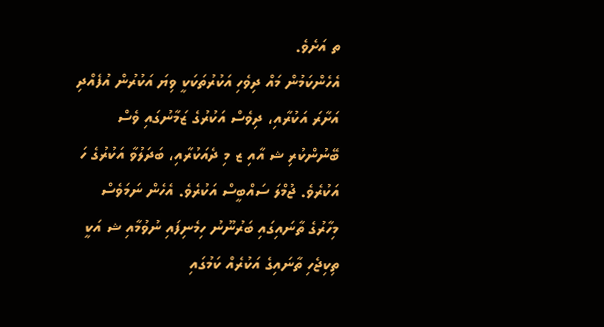ތ އަށެވެ.
އެހެންކަމުން މައް ދިވެހި އަކުރުތަކަކީ ވިޔަ އަކުރުން އުފެއްދި އަށާރަ އަކުރާއި، ދިވެސް އަކުރުގެ ޒަމާނުގައި ވެސް ބޭނުންކުރި ޝ އާއި ޒ މި ދެއަކުރާއި، ބަދަލުވާ އަކުރުގެ ހަ އަކުރެވެ. ޖުމްލަ ސައްބީސް އަކުރެވެ. އެހެން ނަމަވެސް މިހާރުގެ ތާނައިގައި ބަރުނޫނު ހިމެނިފައި ނުވުމާއި ޝ އަކީ ތިކިޖެހި ތާނައިގެ އަކުރެއް ކަމުގައި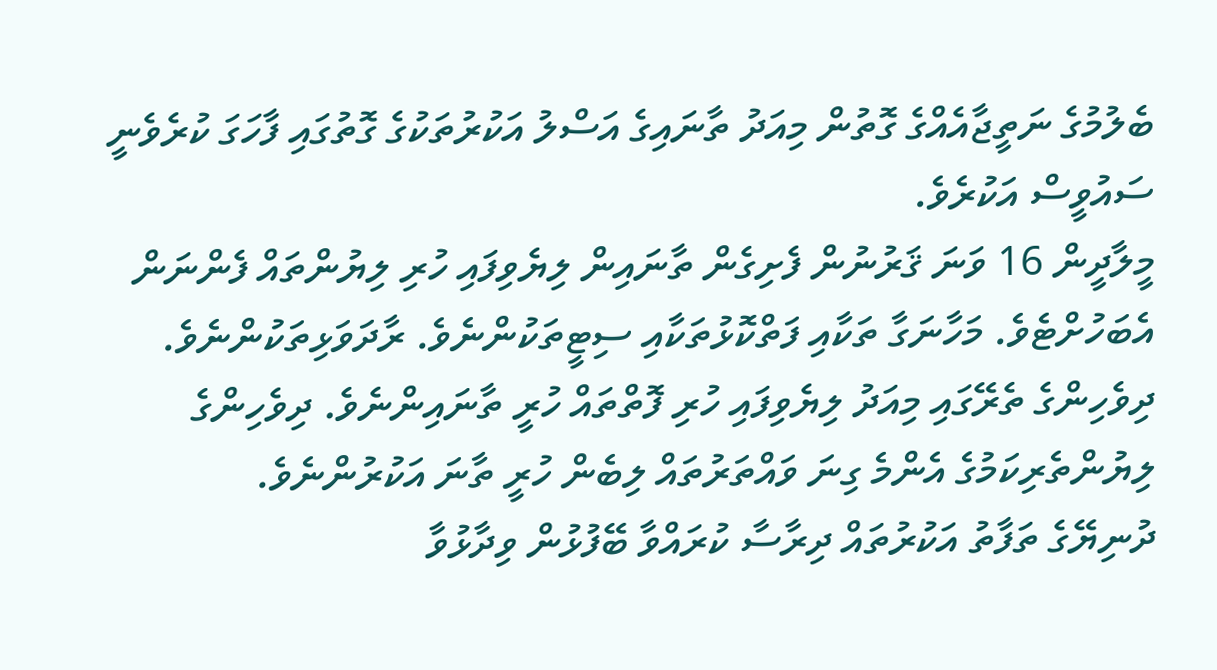ބެލުމުގެ ނަތީޖާއެއްގެ ގޮތުން މިއަދު ތާނައިގެ އަސްލު އަކުރުތަކުގެ ގޮތުގައި ފާހަގަ ކުރެވެނީ ސައުވީސް އަކުރެވެ.
މީލާދީން 16 ވަނަ ޤަރުނުން ފެށިގެން ތާނައިން ލިޔެވިފައި ހުރި ލިޔުންތައް ފެންނަން އެބަހުށްޓެވެ. މަހާނަގާ ތަކާއި ފަތްކޮޅުތަކާއި ސިޓީތަކުންނެވެ. ރާދަވަޅިތަކުންނެވެ. ދިވެހިންގެ ތެރޭގައި މިއަދު ލިޔެވިފައި ހުރި ފޮތްތައް ހުރީ ތާނައިންނެވެ. ދިވެހިންގެ ލިޔުންތެރިކަމުގެ އެންމެ ގިނަ ވައްތަރުތައް ލިބެން ހުރީ ތާނަ އަކުރުންނެވެ.
ދުނިޔޭގެ ތަފާތު އަކުރުތައް ދިރާސާ ކުރައްވާ ބޭފުޅުން ވިދާޅުވާ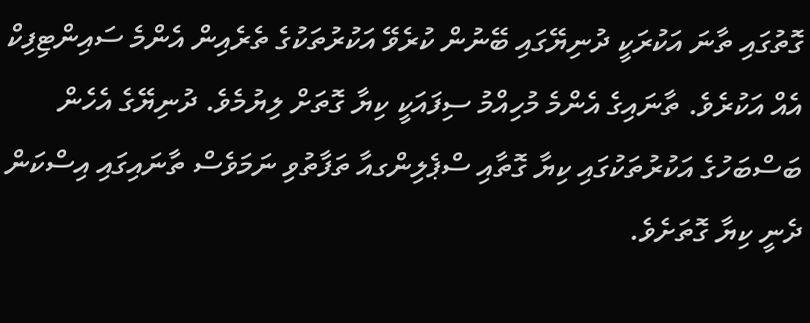ގޮތުގައި ތާނަ އަކުރަކީ ދުނިޔޭގައި ބޭނުން ކުރެވޭ އަކުރުތަކުގެ ތެރެއިން އެންމެ ސައިންޓިފިކް އެއް އަކުރެވެ. ތާނައިގެ އެންމެ މުހިއްމު ސިފައަކީ ކިޔާ ގޮތަށް ލިޔުމެވެ. ދުނިޔޭގެ އެހެން ބަސްބަހުގެ އަކުރުތަކުގައި ކިޔާ ގޮތާއި ސްޕެލިންގއާ ތަފާތުވި ނަމަވެސް ތާނައިގައި އިސްކަން ދެނީ ކިޔާ ގޮތަށެވެ.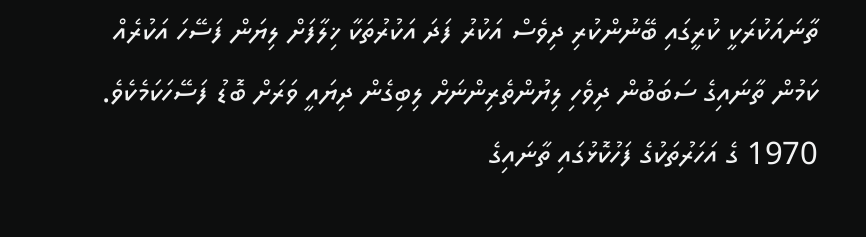ތާނައަކުރަކީ ކުރީގައި ބޭނުންކުރި ދިވެސް އަކުރު ފަދަ އަކުރުތަކާ ޚިލާފަށް ލިޔަން ފަސޭހަ އަކުރެއް ކަމުން ތާނައިގެ ސަބަބުން ދިވެހި ލިޔުންތެރިންނަށް ލިބިގެން ދިޔައީ ވަރަށް ބޮޑު ފަސޭހަކަމެކެވެ. 1970 ގެ އަހަރުތަކުގެ ފަހުކޮޅުގައި ތާނައިގެ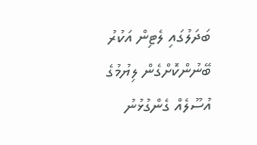ބަދަލުގައި ލެޓިން އަކުރު ބޭނުންކޮށްގެން ލިޔުމުގެ އުސޫލެއް ގެންގުޅުނު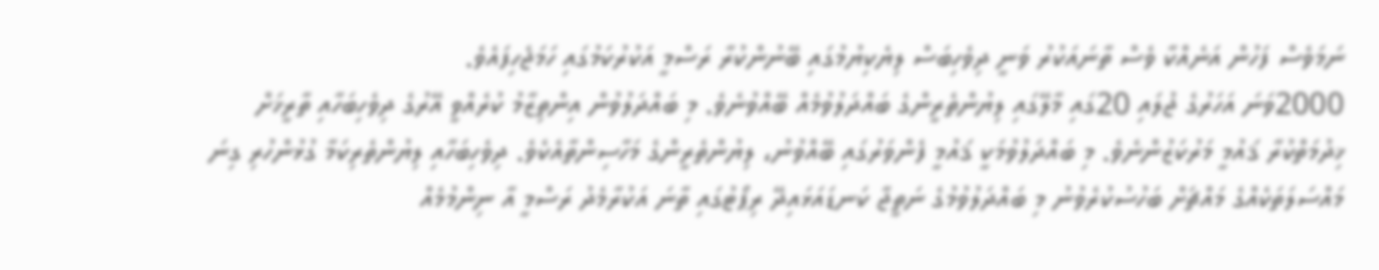ނަމަވެސް ފަހުން އަނެއްކާ ވެސް ތާނައަކުރު ވަނީ ދިވެހިބަސް ލިޔެކިޔުމުގައި ބޭނުންކުރާ ރަސްމީ އަކުރުކަމުގައި ހަމަޖެހިފައެވެ.
2000ވަނަ އަހަރުގެ ޖުލައި 20ގައި މާލޭގައި ލިޔުންތެރީންގެ ބައްދަލުވުމެއް ބޭއްވުނެވެ. މި ބައްދަލުވުން އިންތިޒާމު ކުރެއްވީ އޭރުގެ ދިވެހިބަހާއި ތާރީޚަށް ޚިދުމަތްކުރާ ޤައުމީ މަރުކަޒުންނެވެ. މި ބައްދަލުވުމަކީ ޤައުމީ ފެންވަރުގައި ބޭއްވުނު، ލިޔުންތެރީންގެ މަހާސިންތާއެކެވެ. ދިވެހިބަހާއި ލިޔުންތެރިކަމާ ގުޅުންހުރި ގިނަ މައްސަލަތަކެއްގެ މައްޗަށް ބަހުސުކުރެވުނު މި ބައްދަލުވުމުގެ ނަތީޖާ ކަނޑައަޅައިދޭ ރިޕޯޓުގައި ތާނަ އަކުރާމެދު ރަސްމީ އާ ނިންމުމެއް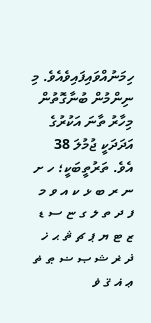ހިމަނުއްވައިފައިވެއެވެ. މި ނިންމުން ބުނާގޮތުން މިހާރު ތާނަ އަކުރުގެ އަދަދަކީ ޖުމުލަ 38 އެވެ. ތަރުތީބަކީ؛ ހ ށ ނ ރ ބ ޅ ކ އ ވ މ ފ ދ ތ ލ ގ ޏ ސ ޑ ޒ ޓ ޔ ޕ ޗ ޘ ޙ ޚ ޛ ޜ ޝ ޞ ޟ ޠ ޡ ޢ ޣ ޤ ޥ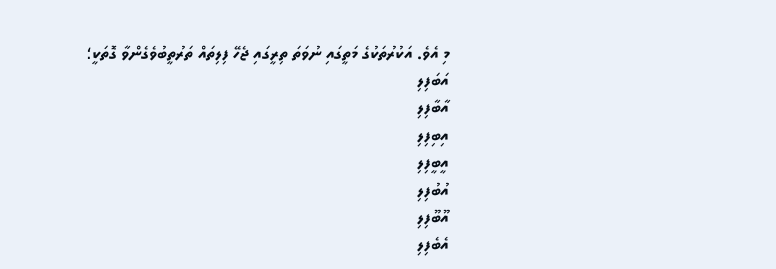މި އެވެ. އަކުރުތަކުގެ މަތީގައި ނުވަތަ ތިރީގައި ޖެހޭ ފިލިތައް ތަރުތީބުވެގެންވާ ގޮތަކީ؛
އަބަފިލި
އާބާފިލި
އިބިފިލި
އީބީފިލި
އުބުފިލި
އޫބޫފިލި
އެބެފިލި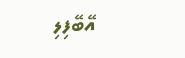އޭބޭފިލި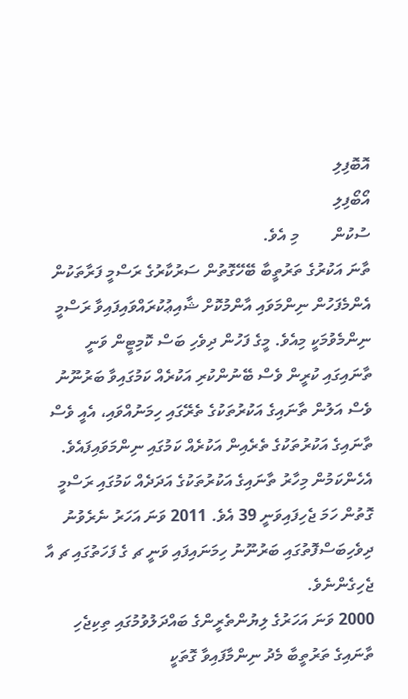އޮބޮފިލި
އޯބޯފިލި
ސުކުން        މި އެވެ.
ތާނަ އަކުރުގެ ތަރުތީބާ ބޭހޭގޮތުން ސަރުކާރުގެ ރަސްމީ ފަރާތަކުން އެންމެފަހުން ނިންމަވައި އާންމުކޮށް ޝާއިޢުކުރައްވައިފައިވާ ރަސްމީ ނިންމެވުމަކީ މިއެވެ. މީގެ ފަހުން ދިވެހި ބަސް ކޮމިޓީން ވަނީ ތާނައިގައި ކުރީން ވެސް ބޭނުންކުރި އަކުރެއް ކަމުގައިވާ ބަރުނޫނު ވެސް އަލުން ތާނައިގެ އަކުރުތަކުގެ ތެރޭގައި ހިމަނުއްވައި، އެއީ ވެސް ތާނައިގެ އަކުރުތަކުގެ ތެރެއިން އަކުރެއް ކަމުގައި ނިންމަވައިފައެވެ. އެހެންކަމުން މިހާރު ތާނައިގެ އަކުރުތަކުގެ އަދަދެއް ކަމުގައި ރަސްމީ ގޮތުން ހަމަ ޖެހިފައިވަނީ 39 އެވެ. 2011 ވަނަ އަހަރު ނެރެވުނު ދިވެހިބަސްފޮތުގައި ބަރުނޫނު ހިމަނައިފައި ވަނީ ޗ ގެ ފަހަތުގައި ޗ އާ ޖެހިގެންނެވެ.
2000 ވަނަ އަހަރުގެ ލިޔުންތެރީންގެ ބައްދަލުވުމުގައި ތިކިޖެހި ތާނައިގެ ތަރުތީބާ މެދު ނިންމާފައިވާ ގޮތަކީ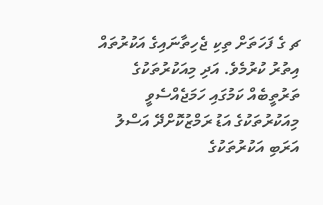ޗ ގެ ފަހަތަށް ތިކި ޖެހިތާނައިގެ އަކުރުތައް އިތުރު ކުރުމެވެ. އަދި މިއަކުރުތަކުގެ ތަރުތީބެއް ކަމުގައި ހަމަޖެއްސެވީ މިއަކުރުތަކުގެ އަޑު ރަމްޒުކޮށްދޭ އަސްލު އަރަބި އަކުރުތަކުގެ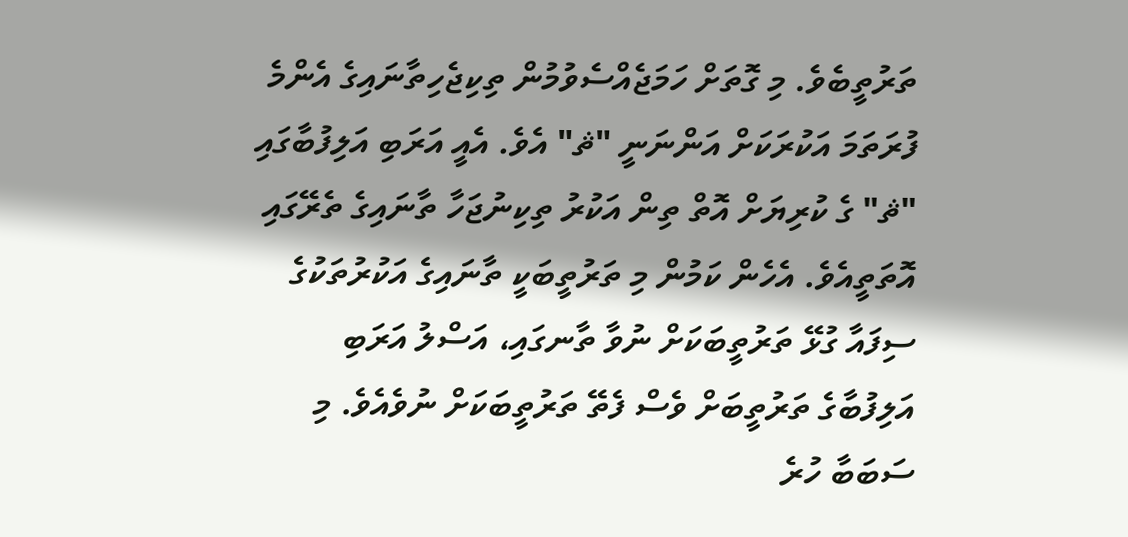ތަރުތީބެވެ. މި ގޮތަށް ހަމަޖެއްސެވުމުން ތިކިޖެހިތާނައިގެ އެންމެ ފުރަތަމަ އަކުރަކަށް އަންނަނީ "ޘ" އެވެ. އެއީ އަރަބި އަލިފުބާގައި "ޘ" ގެ ކުރިޔަށް އޮތް ތިން އަކުރު ތިކިނުޖަހާ ތާނައިގެ ތެރޭގައި އޮތަތީއެވެ. އެހެން ކަމުން މި ތަރުތީބަކީ ތާނައިގެ އަކުރުތަކުގެ ސިފައާ ގުޅޭ ތަރުތީބަކަށް ނުވާ ތާނގައި، އަސްލު އަރަބި އަލިފުބާގެ ތަރުތީބަށް ވެސް ފެތޭ ތަރުތީބަކަށް ނުވެއެވެ. މި ސަބަބާ ހުރެ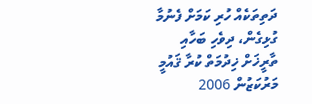ދަތިތަކެއް ހުރި ކަމަށް ފެނުމާ ގުޅިގެން، ދިވެހި ބަހާއި ތާރީޚަށް ޚިދުމަތް ކުރާ ޤައުމީ މަރުކަޒުން 2006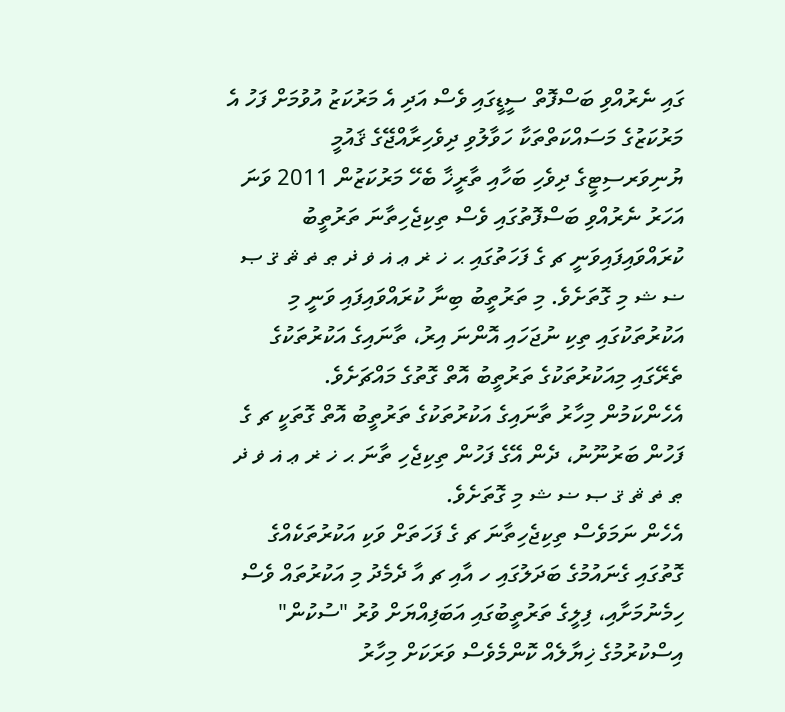ގައި ނެރުއްވި ބަސްފޮތް ސީޑީގައި ވެސް އަދި އެ މަރުކަޒު އުވުމަށް ފަހު އެ މަރުކަޒުގެ މަސައްކަތްތަކާ ހަވާލުވި ދިވެހިރާއްޖޭގެ ޤައުމީ ޔުނިވަރސިޓީގެ ދިވެހި ބަހާއި ތާރީޚާ ބެހޭ މަރުކަޒުން 2011 ވަނަ އަހަރު ނެރުއްވި ބަސްފޮތުގައި ވެސް ތިކިޖެހިތާނަ ތަރުތީބު ކުރައްވައިފައިވަނީ ޗ ގެ ފަހަތުގައި ޙ ޚ ޜ ޢ ޣ ޥ ޛ ޠ ޡ ޘ ޤ ޞ ޟ ޝ މި ގޮތަށެވެ. މި ތަރުތީބު ބިނާ ކުރައްވައިފައި ވަނީ މި އަކުރުތަކުގައި ތިކި ނުޖަހައި އޮންނަ އިރު، ތާނައިގެ އަކުރުތަކުގެ ތެރޭގައި މިއަކުރުތަކުގެ ތަރުތީބު އޮތް ގޮތުގެ މައްޗަށެވެ.
އެހެންކަމުން މިހާރު ތާނައިގެ އަކުރުތަކުގެ ތަރުތީބު އޮތް ގޮތަކީ ޗ ގެ ފަހުން ބަރުނޫނު، ދެން އޭގެ ފަހުން ތިކިޖެހި ތާނަ ޙ ޚ ޜ ޢ ޣ ޥ ޛ ޠ ޡ ޘ ޤ ޞ ޟ ޝ މި ގޮތަށެވެ.
އެހެން ނަމަވެސް ތިކިޖެހިތާނަ ޗ ގެ ފަހަތަށް ވަކި އަކުރުތަކެއްގެ ގޮތުގައި ގެނައުމުގެ ބަދަލުގައި ހ އާއި ޗ އާ ދެމެދު މި އަކުރުތައް ވެސް ހިމެނުމަށާއި، ފިލީގެ ތަރުތީބުގައި އަބަފިއްޔަށް ވުރު "ސުކުން" އިސްކުރުމުގެ ޚިޔާލެއް ކޮންމެވެސް ވަރަކަށް މިހާރު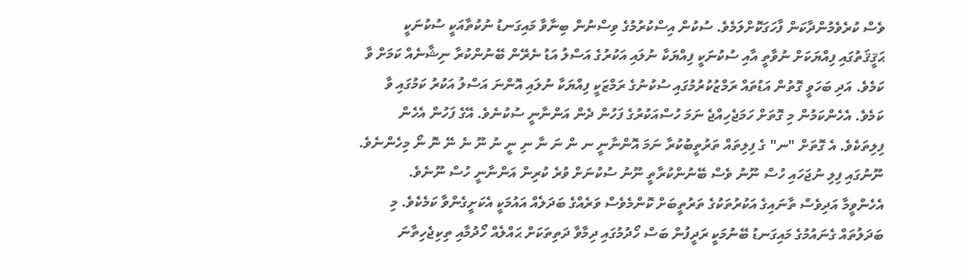ވެސް ކުރެވެމުންދާކަން ފާހަގަކޮށްލަމެވެ. ސުކުން އިސްކުރުމުގެ ވިސްނުން ބިނާވާ މައިގަނޑު ނުކުތާއަކީ ސުކުނަކީ ޙަޤީޤަތުގައި ފިއްޔަކަށް ނުވާތީ އާއި ސުކުނަކީ ފިއްޔަކާ ނުލައި އަކުރުގެ އަސްލު އަޑު ނެރޭން ބޭނުންކުރާ ނިޝާނެއް ކަމަށް ވާ ކަމެވެ. އަދި ބަހަވީ ގޮތުން އަޑުތައް ރަމްޒުކުރުމުގައި ސުކުނުގެ ރަމްޒަކީ ފިއްޔަކާ ނުލައި އޮންނަ އަސްލު އަކުރު ކަމުގައި ވާ ކަމެވެ. އެހެންކަމުން މި ގޮތަށް ހަމަޖެހިއްޖެ ނަމަ ހުސްއަކުރުގެ ފަހުން ދެން އަންނާނީ ސުކުނެވެ. އޭގެ ފަހުން އެހެން ފިލިތަކެވެ. އެ ގޮތަށް "ނ" ގެ ފިލިތައް ތަރުތީބުކުރާ ނަމަ އޮންނާނީ ނ ން ނަ ނާ ނި ނީ ނު ނޫ ނެ ނޭ ނޮ ނޯ މިހެންނެވެ. ނޫނުގައި ފިލި ނުޖަހައި ހުސް ނޫނު ވެސް ބޭނުންކުރާތީ ނޫނު ސުކުނަށް ވުރެ ކުރިން އަންނާނީ ހުސް ނޫނެވެ.
އެހެންވީމާ އަދިވެސް ތާނައިގެ އަކުރުތަކުގެ ތަރުތީބަށް ކޮންމެވެސް ވަރެއްގެ ބަދަލެއް އައުމަކީ އެކަށީގެންވާ ކަމެކެވެ. މި ބަދަލުތައް ގެނައުމުގެ މައިގަނޑު ބޭނުމަކީ ރަދީފުން ބަސް ހޯދުމުގައި ދިމާވާ ދަތިތަކަށް ޙައްލެއް ހޯދުމާއި ތިކިޖެހިތާނަ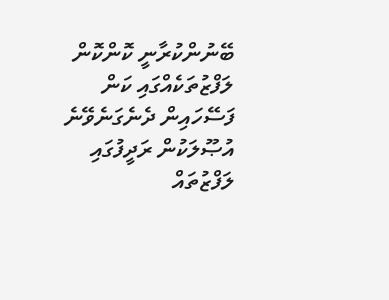ބޭނުންކުރާނީ ކޮންކޮން ލަފްޒުތަކެއްގައި ކަން ފަސޭހައިން ދެނެގަނެވޭނެ އުޞޫލަކުން ރަދީފުގައި ލަފްޒުތައް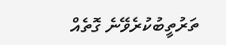ތަރުތީބުކުރެވޭނެ ގޮތެއް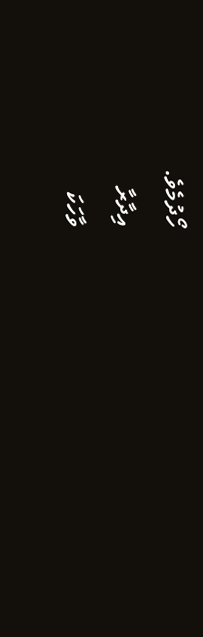ހޯދުމެވެ.
އިދާރާ
ވާހަކަ